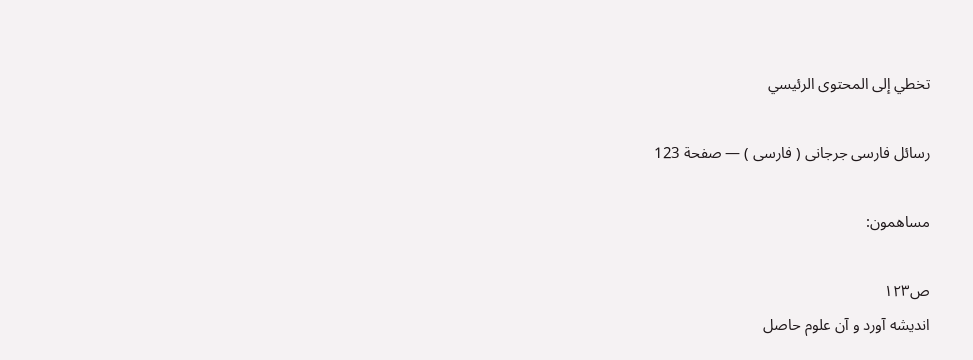تخطي إلى المحتوى الرئيسي

رسائل فارسى جرجانى ( فارسى ) — صفحة 123

مساهمون:

ص١٢٣
انديشه آورد و آن علوم حاصل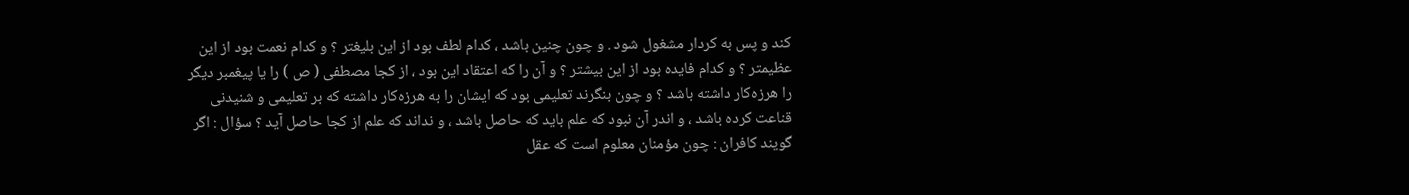كند و پس به كردار مشغول شود . و چون چنين باشد ، كدام لطف بود از اين بليغتر ؟ و كدام نعمت بود از اين عظيمتر ؟ و كدام فايده بود از اين بيشتر ؟ و آن را كه اعتقاد اين بود ، از كجا مصطفى ( ص ) را يا پيغمبر ديگر را هرزه‌كار داشته باشد ؟ و چون بنگرند تعليمى بود كه ايشان را به هرزه‌كار داشته كه بر تعليمى و شنيدنى قناعت كرده باشد ، و اندر آن نبود كه علم بايد كه حاصل باشد ، و نداند كه علم از كجا حاصل آيد ؟ سؤال : اگر گويند كافران : چون مؤمنان معلوم است كه عقل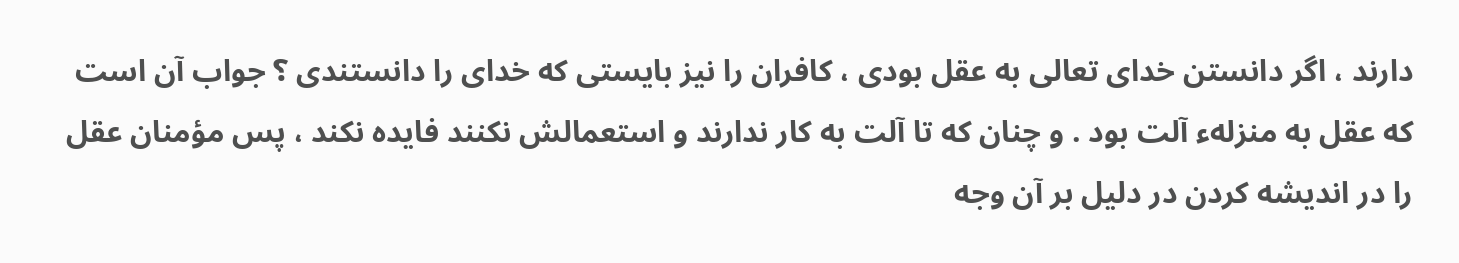دارند ، اگر دانستن خداى تعالى به عقل بودى ، كافران را نيز بايستى كه خداى را دانستندى ؟ جواب آن است كه عقل به منزلهء آلت بود . و چنان كه تا آلت به كار ندارند و استعمالش نكنند فايده نكند ، پس مؤمنان عقل را در انديشه كردن در دليل بر آن وجه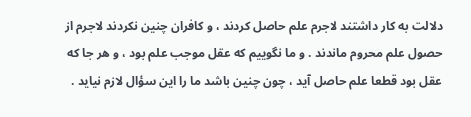دلالت به كار داشتند لاجرم علم حاصل كردند ، و كافران چنين نكردند لاجرم از حصول علم محروم ماندند . و ما نگوييم كه عقل موجب علم بود ، و هر جا كه عقل بود قطعا علم حاصل آيد ، چون چنين باشد ما را اين سؤال لازم نيايد .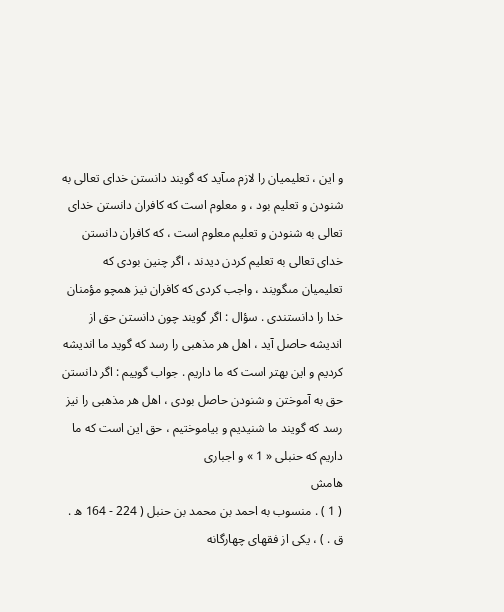و اين ، تعليميان را لازم مىآيد كه گويند دانستن خداى تعالى به شنودن و تعليم بود ، و معلوم است كه كافران دانستن خداى تعالى به شنودن و تعليم معلوم است ، كه كافران دانستن خداى تعالى به تعليم كردن ديدند ، اگر چنين بودى كه تعليميان مىگويند ، واجب كردى كه كافران نيز همچو مؤمنان خدا را دانستندى . سؤال : اگر گويند چون دانستن حق از انديشه حاصل آيد ، اهل هر مذهبى را رسد كه گويد ما انديشه كرديم و اين بهتر است كه ما داريم . جواب گوييم : اگر دانستن حق به آموختن و شنودن حاصل بودى ، اهل هر مذهبى را نيز رسد كه گويند ما شنيديم و بياموختيم ، حق اين است كه ما داريم كه حنبلى « 1 » و اجبارى
هامش
( 1 ) . منسوب به احمد بن محمد بن حنبل ( 224 - 164 ه . ق . ) ، يكى از فقهاى چهارگانه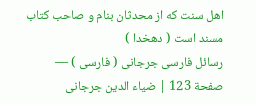اهل سنت كه از محدثان بنام و صاحب كتاب مسند است ( دهخدا )
رسائل فارسى جرجانى ( فارسى ) — صفحة 123 | ضياء الدين جرجانى